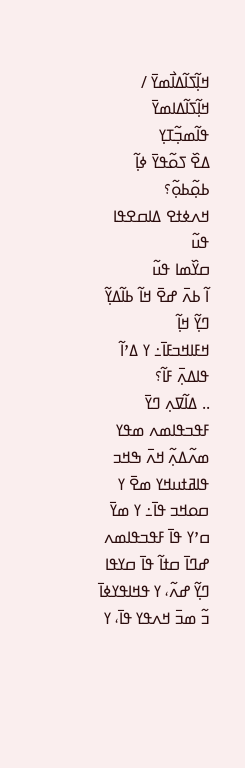ߞߊ߲߬ߖߊ߬ߡߊ߯ߘߌ߫ / ߞߊ߲߬ߖߊ߬ߡߊߘߌ߫
ߟߊ߬ߘߏ߲߬ߠߌ߲
ߡߐ߰ ߖߋ߬ߟߌ߫ ߦߊ߲߬ ߕߋ߲߬ߕߋ߲߬؟
ߞߍߦߙߐ ߡߊߛߐߟߊ ߟߎ߬
ߛߌ߰ߘߊ ߟߎ߬
ߊ߬ ߕߍ߫ ߝߐ߫ ߞߊ߬ ߕߊ߬ߡߌ߲߬ ߣߌ߲߬ ߞߊ߲߬
ߞߓߊߞߏߓߊ߫߸ ߌ ߡߴߊ߬ ߟߊߡߍ߲߫ ߓߊ߬؟
.. ߡߊ߬ߜߍ߲ ߣߌ߫ ߓߟߏߟߊߘߍ ߘߟߌ
ߘߍ߬ߡߍ߲߬ ߞߍ߫ ߒߞߏ ߟߊߥߙߎߞߌ ߘߐ߫ ߌ ߛߋߞߏ ߟߊ߫߸ ߌ ߘߌ߫ ߛߴߌ ߟߊ߫ ߓߟߏߟߊߘߍ ߝߣߊ߫ ߛߙߊ߬ ߟߊ߫ ߛߌߟߊ ߣߌ߲߬ ߝߍ߬، ߌ ߟߞߊߟߌߦߊ߫ ߏ߬ ߘߏ߫ ߞߍߟߌ ߟߊ߫، ߌ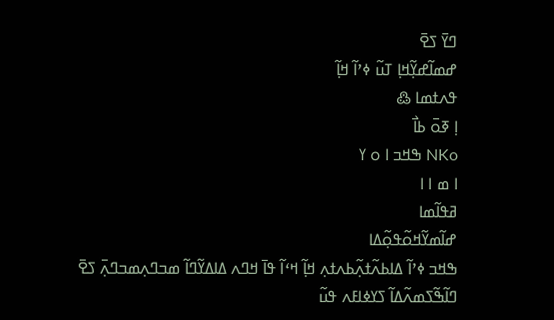ߣߌ߫ ߖߐ߫
ߝߘߊ߬ߝߌ߲߬ߞߊ߲ ߠߎ߬ ߦߴߊ߬ ߞߊ߲߬
ߟߍߙߘߊ ߷
ߊ߲ ߧߋ߫ ߕߊ߯
NKo ߒߞߏ ߊ ߋ ߌ
ߊ ߘ ߊ ߊ
ߥߟߊ߬ߘߊ
ߝߊ߬ߘߌ߬ߞߋ߬ߟߋ߲߬ߡߊ
ߒߞߏ ߦߴߊ߬ ߡߊߕߍ߬ߙߍ߲߬ߕߍߙߍ߲ ߞߊ߲߬ ߞߵߊ߬ ߟߊ߫ ߞߣߍ ߡߊߡߌ߬ߣߊ߬ ߘߏߣߍ߲ߘߏߣߍ߲߫ ߖߐ߫
ߣߊ߬ߒ߬ߖߘߍ߬ߡߊ߬ ߖߌߦߊߓߍ ߟߎ߬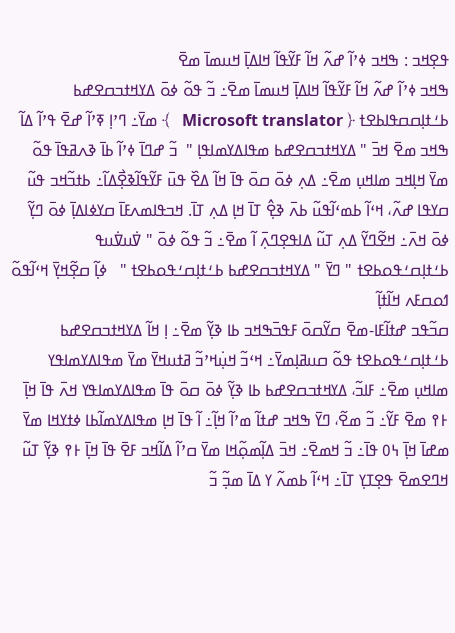ߟߐ߲ߞߏ : ߒߞߏ ߦߴߊ߬ ߝߍ߬ ߞߊ߬ ߓߌ߬ߟߊ߬ ߞߊߡߊ߲߫ ߞߎߘߊ߫ ߘߐ߫
ߒߞߏ ߦߴߊ߬ ߝߍ߬ ߞߊ߬ ߓߌ߬ߟߊ߬ ߞߊߡߊ߲߫ ߞߎߘߊ߫ ߘߐ߫߸ ߏ߬ ߟߋ߬ ߦߋ߫ ߡߌߞߙߏߛߐߝߕ ߕߑߙߊ߲ߛߛߟߊߕߐߙ ﴿ Microsoft translator   ﴾ ߘߌ߫߸ ߣߴߊ߲ ߧߴߊ߬ ߝߐ߫ ߟߴߊ߬ ߡߊ߬ ߒߞߏ ߘߐ߫ ߞߏ߫ " ߡߌߞߙߏߛߐߝߕ ߘߟߊߡߌߘߊߟߊ߲ "  ߏ߬ ߝߣߊ߫ ߦߴߊ߬ ߕߊ߫ ߢߍߥߟߊ߫ ߟߋ߬ ߘߌ߫ ߞߊ߲ߞߏ ߘߊߞߎ߲ ߘߐ߫߸ ߡߍ߲ ߦߋ߫ ߛߋ߫ ߟߊ߫ ߞߊ߬ ߡߐ߰ ߟߎ߫ ߓߌ߬ߟߊ߬ߢߐ߲߯ߡߊ߬߸ ߕߙߏ߬ߞߏ ߟߎ߬ ߛߌߟߊ ߝߍ߬، ߞߵߊ߬ ߕߘߵߊ߬ߟߎ߬ ߕߍ߫ ߢߐ߲߮ ߠߊ߫ ߞߊ߲ ߡߍ߲ ߠߊ߫. ߞߏߟߊߘߍߓߊ߫ ߛߌߦߊߡߊ߲߫ ߦߋ߫ ߣߌ߲߬ ߦߋ߫ ߞߍ߫߸ ߞߐ߬ߣߌ߬ ߡߍ߲ ߠߎ߬ ߡߊߟߐ߲ߣߍ߲߫ ߊ߬ ߘߐ߫߸ ߏ߬ ߟߋ߬ ߦߋ߫ " ߜ߭ߎߜ߭ߎߟ ߕߑߙߊ߲ߛߑߟߋߕߐߙ " ߣߌ߫ " ߡߌߞߙߏߛߐߝߕ ߕߑߙߊ߲ߛߑߟߋߕߐߙ "   ߦߊ߲߬ ߛߐ߲߬ߞߌ߲߫ ߞߵߊ߬ߟߋ߬ ߗߋߛߓߍ ߞߊ߬ߙߊ߲߬
ߛߏ߬ߟߏ ߝߙߊ߬ߓߊ-ߘߐ߫ ߛߌ߬ߛߋ߫ ߓߟߏ߫ߒߞߏ ߕߊ ߢߌ߲߬ ߘߐ߫߸ ߊ߲ ߞߊ߬ ߡߌߞߙߏߛߐߝߕ ߕߑߙߊ߲ߛߑߟߋߕߐߙ ߟߋ߬ ߛߎߥߊ߲ߘߌ߫߸ ߞߵߏ߬ ߞߎ߲߭ߞߴߏ߬ ߥߙߎߞߌ߫ ߘߌ߫ ߘߟߊߡߌߘߊߟߌ ߘߊߞߎ߲ ߘߐ߫߸ ߓߊߏ߬، ߡߌߞߙߏߛߐߝߕ ߕߊ ߢߌ߲߬ ߦߋ߫ ߛߋ߫ ߟߊ߫ ߘߟߊߡߌߘߊߟߌ ߞߍ߫ ߟߊ߫ ߞߊ߲߫ ߅߉ ߘߐ߫ ߓߌ߬߸ ߏ߬ ߘߐ߬، ߣߌ߫ ߒߞߏ ߝߙߊ߬ ߘߴߊ߬ ߞߊ߲߬߸ ߊ߬ ߟߊ߫ ߞߊ߲ ߘߟߊߡߌߘߊ߬ߕߊ ߦߙߌߞߊ ߘߌ߫ ߘߝߊ߫ ߞߊ߲߫ ߆߀ ߟߊ߫߸ ߏ߬ ߞߘߐ߫߸ ߞߏ߫ ߡߊ߲߬ߘߋ߲߬ߞߊ ߘߌ߫ ߛߴߊ߬ ߡߊ߬ߞߏ ߓߐ߫ ߟߊ߫ ߞߊ߲߫ ߅߉ ߢߌ߲߬ ߠߎ߬ ߞߣߐߘߐ߫ ߟߐ߲ߠߌ߲ ߠߊ߫߸ ߞߵߊ߬ ߕߘߍ߬ ߌ ߡߊ߫ ߘߏ߲߬ ߏ߬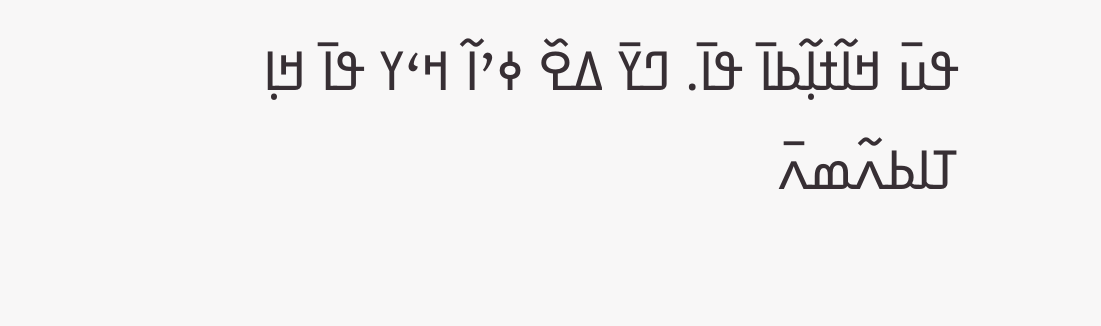ߟߎ߫ ߞߊ߬ߙߊ߲߬ߕߊ߫ ߟߊ߫. ߣߌ߫ ߡߐ߰ ߦߴߊ߬ ߞߵߌ ߟߊ߫ ߞߊ߲ ߠߊߕߍ߬ߘߍ߫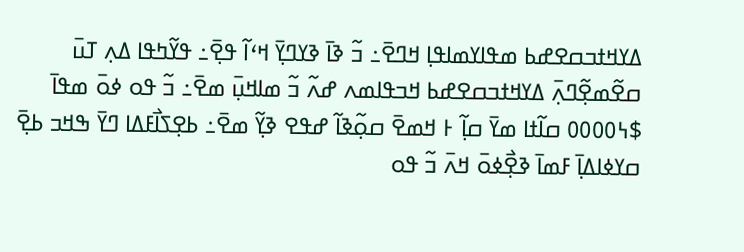ߡߌߞߙߏߛߐߝߕ ߘߟߊߌߘߊߟߊ߲ ߞߣߐ߫߸ ߏ߬ ߢߊ߫ ߢߌߣߌ߲߫ ߞߵߊ߬ ߟߐ߲߫߸ ߟߌ߬ߤߟߊ ߡߍ߲ ߠߎ߫ ߛߐ߬ߘߐ߲߬ߣߍ߲߫ ߡߌߞߙߏߛߐߝߕ ߞߏߟߊߘߍ ߝߍ߬ ߏ߬ ߘߊߞߎ߲߫ ߘߐ߫߸ ߏ߬ ߟߋ ߦߋ߫ ߘߟߊ߫ $߆߀߀߀߀ ߛߊ߬ߙߊ ߘߌ߫ ߛߊ߲߬ ߅ ߞߘߐ߫ ߛߋ߲߬ߢߊ߬ ߝߟߐ ߢߌ߲߬ ߘߐ߫߸ ߕߐ߲ߖߊ߯ߓߡߊ ߣߌ߫ ߒߞߏ ߕߐ߲߫ ߛߌߦߊߡߊ߲߫ ߓߘߊ߫ ߢߐ߲߯ߦߋ߫ ߞߍ߫ ߏ߬ ߟߋ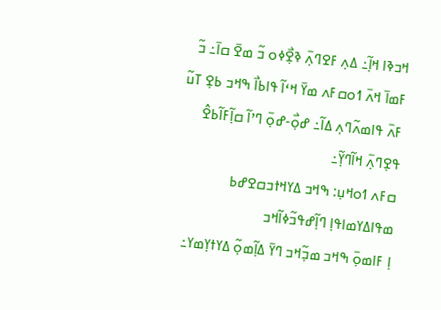ߞߏߢߊ ߞߊ߲߬߸ ߡߍ߲ ߓߐߣߍ߲߫ ߢߐ߲߯ߦߋ ߏ߬ ߘߐ߫ ߛߊ߫߸ ߏ߬ ߓߘߊ߫ ߞߍ߫ ߗߋߛߓߍ ߘߌ߫ ߞߵߊ߬ ߟߊߕߊ߯ ߒߞߏ ߕߐ߲ ߠߎ߬ ߓߍ߫ ߟߊߘߍ߬ߣߍ߲ ߡߊ߬߸ ߝߋ߲߯-ߝߋ߲߫ ߣߴߊ߬ ߛߊ߲߬ߓߊ߬ߕߐ߮ ߟߐ߲ߣߍ߲߫ ߞߊ߬ߣߌ߲߬߸
ߛߓߍ ߗߋߞߎ߲: ߒߞߏ ߡߌߞߙߏߛߐߝߕ ߘߟߊߡߌߘߊߟߊ߲ ߣߊ߲߬ߝߟߏ߬ߦߊ߬ߞߏ
ߊ߲ ߓߊߘߋ߲߫ ߒߞߏ ߘߏ߲߬ߞߏ ߣߌ߫ ߡߊ߲߬ߘߋ߲߬ ߡߌߙߌ߲ߘߌ߸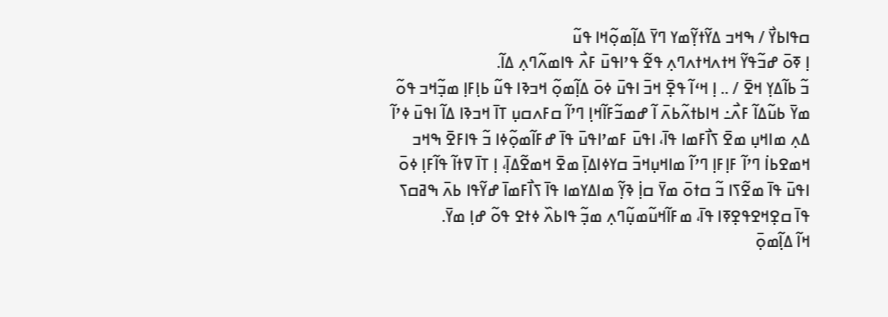ߛߟߊߕߌ߯ / ߒߞߏ ߡߌ߬ߙߌ߲߬ߘߌ ߣߌ߫ ߡߊ߲߬ߘߋ߲߬ߞߊ ߟߎ߬
ߊ߲ ߧߋ߫ ߝߏ߬ߟߌ߬ ߞߙߍߞߙߍߣߍ߲ ߟߐ߬ ߟߴߊߟߎ߫ ߓߍ߯ ߟߊߘߍ߬ߣߍ߲ ߡߊ߬.
ߏ߬ ߕߊ߬ߡߌ߲ ߞߐ߫ / .. ߊ߲ ߞߵߊ߬ ߟߐ߲߫ ߞߏ߫ ߊߟߎ߫ ߦߋ߫ ߡߊ߲߬ߘߋ߲߬ ߞߏߢߊ ߟߎ߬ ߕߊ߲ߓߊ߲ ߘߏ߲߬ߞߏ ߟߋ߬ ߘߌ߫ ߕߎ߬ߡߊ߬ ߓߍ߯߸ ߞߊߕߙߍ߬ߕߍ߫ ߊ߬ ߝߘߏ߬ߓߊ߬ߞߊ߲ ߣߴߊ߬ ߛߓߍߛߎ߲ ߠߊ߫ ߞߏߢߊ ߡߊ߬ ߊߟߎ߫ ߦߴߊ߬ ߡߍ߲ ߘߊߞߎ߲ ߘߐ߫ ߖߊ߯ߓߘߊ ߟߊ߫، ߊߟߎ߫ ߓߘߴߊߟߎ߫ ߟߊ߫ ߝߓߊ߬ߘߋ߲߬ߦߊ ߏ߬ ߟߊߓߐ߫ ߒߞߏ ߞߘߐߕߊ߭ ߣߴߊ߬ ߓߊ߲ߓߊ߲ ߣߴߊ߬ ߘߊߞߎ߲ߞߏ߫ ߛߌߦߊߡߊ߲߫ ߘߐ߫ ߞߘߐ߬ߡߊ߲߫، ߊ߲ ߠߊ߫ ߜߙߊ߬ ߟߊ߬ߓߊ߲ ߦߋ߫ ߊߟߎ߫ ߟߊ߫ ߘߐ߬ߖߊ ߏ߬ ߛߙߋ߫ ߘߌ߫ ߛߊ߲߭ ߢߌ߲߬ ߘߊߡߌߘߊ ߟߊ߫ ߖߊ߯ߓߘߊ߫ ߝߌ߬ߟߊ ߕߍ߫ ߒߥߛߖ ߟߊ߫ ߛߐ߲ߞߐߟߐ߲ߧߊ ߟߊ߫، ߘߓߊ߬ߞߎ߬ߘߎ߲߬ߣߍ߲ ߘߏ߲߬ ߟߊߕߍ߰ ߦߙߐ ߟߋ߬ ߝߊ߲ ߘߌ߫.
ߞߊ߬ ߡߊ߲߬ߘߋ߲߫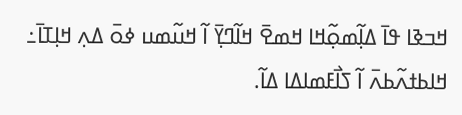ߞߏߢߊ ߟߊ߫ ߡߊ߲߬ߘߋ߲߬ߞߊ ߞߘߐ߫ ߞߊ߬ߣߌ߲߫ ߊ߬ ߞߎ߬ߘߎ ߦߋ߫ ߡߍ߲ ߞߊ߲ߠߊ߫߸ ߞߊߕߙߍ߬ߕߍ߫ ߊ߬ ߖߊ߯ߓߘߊߡߊ ߡߊ߬.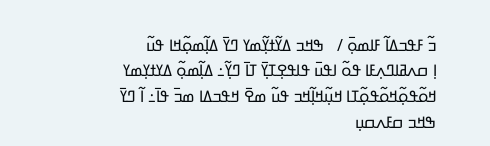ߏ߬ ߓߟߏߡߊ߬ ߓߊߘߋ߲߫ /   ߒߞߏ ߡߌ߬ߙߌ߲߬ߘߌ ߣߌ߫ ߡߊ߲߬ߘߋ߲߬ߞߊ ߟߎ߬
ߊ߲ ߛߍߥߊߣߍ߲ߓߊ ߟߋ߬ ߊߟߎ߫ ߟߊߟߐ߲ߠߌ߲߫ ߠߊ߫ ߣߌ߲߬߸ ߡߊ߲߬ߘߋ߲߬ ߡߌߙߌ߲ߘߌ ߞߋ߬ߟߋ߲߬ߞߋ߬ߟߋ߲߬ߠߊ ߞߎ߲߬ߞߊ߲߬ߞߏ ߟߎ߬ ߘߐ߫ ߞߟߏߡߊ ߘߏ߫ ߟߊ߫߸ ߊ߬ ߣߌ߫ ߒߞߏ ߛߓߍߛߎ߲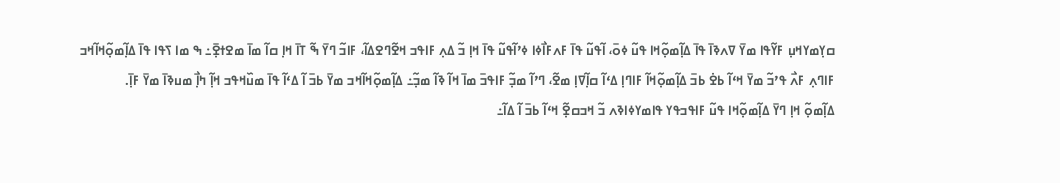ߛߌ߲ߘߌߞߎ߲ ߓߌ߬ߟߊ ߘߌ߫ ߜߍߢߊ߫ ߟߊ߫ ߡߊ߲߬ߘߋ߲߬ߞߊ ߟߎ߬ ߦߋ߫، ߊ߬ߟߎ߬ ߟߊ߫ ߓߍߓߊ߯ߦߊ ߦߴߊ߬ߟߎ߬ ߟߊ߫ ߞߊ߲ ߏ߬ ߡߍ߲ ߓߊߟߏ ߞߐ߬ߣߐߡߊ߬، ߓߊߏ߬ ߣߌ߫ ߒ߬ ߠߊ߫ ߞߊ߲ ߛߊ߬ ߘߊ߫ ߘߐߙߐ߲߫߸ ߒ ߘߊ ߖߟߊ ߟߊ߫ ߡߊ߲߬ߘߋ߲߬ߞߊ߬ߞߏ ߓߊߣߍ߲ ߓߍ߯ ߟߴߏ߬ ߘߌ߫ ߞߵߊ߬ ߕߐ߭ ߕߏ߫ ߡߊ߲߬ߘߋ߲߬ߞߊ߬ ߓߊߣߊ߲ ߡߵߊ߬ ߛߊ߲߬ߜߊ߲ ߘߐ߬، ߣߴߊ߬ ߘߏ߲߬ ߓߊߟߏ߫ ߘߊ߫ ߞߊ߬ ߢߊ߬ ߘߏ߲߬߸ ߡߊ߲߬ߘߋ߲߬ߞߊ߬ߞߏ ߘߌ߫ ߕߏ߫ ߊ߬ ߡߵߊ߬ ߟߊ߫ ߘߎ߰ߞߟߏ ߞߊ߲߬ ߤߊ߲߯ ߘߎߢߊ߫ ߘߌ߫ ߓߊ߲߫.
ߡߊ߲߬ߘߋ߲߬ ߞߊ߲ ߣߌ߫ ߡߊ߲߬ߘߋ߲߬ߞߊ ߟߎ߬ ߓߊߟߏߟߌ ߟߊߘߌߦߊߢߍ ߏ߬ ߞߏߛߐ߲߬ ߞߵߊ߬ ߕߏ߫ ߊ߬ ߡߊ߬߸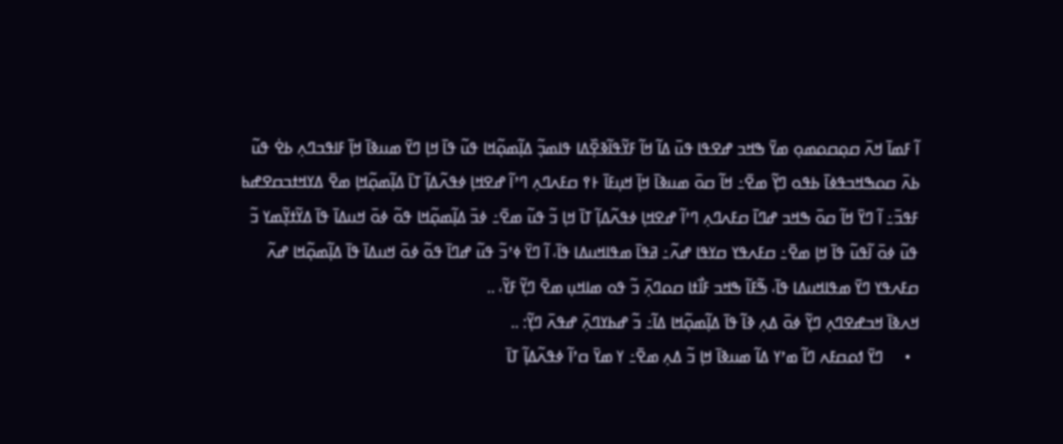ߊ߬ ߓߘߊ߫ ߞߍ߫ ߛߋ߲ߛߋߘߋ߲ ߘߌ߫ ߒߞߏ ߝߐߟߊ ߟߎ߫ ߡߊ߬ ߞߊ߬ ߓߌ߬ߟߊ߬ߢߐ߲߰ߡߊ ߟߊߘߏ߲߬ ߡߊ߲߬ߘߋ߲߬ߞߊ ߟߎ߬ ߟߊ߫ ߞߊ߲ ߣߌ߫ ߘߎߢߊ߫ ߞߊ߲߫ ߓߊߟߏߣߍ߲ ߕߐ߭ ߟߎ߬ ߕߍ߫ ߛߋߒߞߏߟߦߊ߫ ߕߟߋ ߣߌ߲߬ ߘߐ߫߸ ߞߊ߬ ߛߋ߫ ߘߎߢߊ߫ ߞߊ߲߫ ߞߎ߲ߓߊ߫ ߅߉ ߛߓߍߣߍ߲ ߣߴߊ߬ ߝߐߞߊ߲ ߦߟߍ߬ߡߊ߲߬ ߠߊ߫ ߡߊ߲߬ߘߋ߲߬ߞߊ߲ ߘߐ߫ ߡߌߞߙߏߛߐߝߕ ߓߟߏ߫߸ ߊ߬ ߣߌ߫ ߞߊ߬ ߛߋ߫ ߒߞߏ ߝߣߊ߫ ߛߓߍߣߍ߲ ߣߴߊ߬ ߝߐߞߊ߲ ߦߟߍ߬ߡߊ߲߬ ߠߊ߫ ߞߊ߲ ߏ߬ ߟߎ߬ ߘߐ߫߸ ߦߏ߫ ߡߊ߲߬ߘߋ߲߬ߞߊ ߟߋ߬ ߦߋ߫ ߞߎߡߊ߫ ߟߊ߫ ߡߌ߬ߙߌ߲߬ߘߌ ߏ߬ ߟߎ߬ ߦߋ߫ ߊ߬ߟߎ߬ ߟߊ߫ ߞߊ߲ ߘߐ߫߸ ߛߓߍߟߌ ߛߌߟߊ ߝߍ߬߸ ߥߟߊ߫ ߘߟߊߞߎߡߊ ߟߊ߫، ߊ߬ ߣߌ߫ ߦߴߏ߬ ߟߎ߬ ߝߣߊ߫ ߟߋ߬ ߦߋ߫ ߞߎߡߊ߫ ߟߊ߫ ߡߊ߲߬ߘߋ߲߬ߞߊ ߝߍ߬ ߛߓߍߟߌ ߣߌ߫ ߘߟߊߞߎߡߊ ߟߊ߫، ߒ߬ߓߊ߬ ߒߞߏ ߓߊ߯ߙߊ ߛߋߣߍ߲߫ ߏ߬ ߟߋ ߘߊߞߎ߲ ߘߐ߫ ߣߌ߲߬ ߓߌ߬، ..
ߞߍߢߊ߫ ߞߏߝߐߣߍ߲ ߣߌ߲߬ ߦߋ߫ ߡߍ߲ ߢߊ߬ ߟߊ߫ ߡߊ߲߬ߘߋ߲߬ߞߊ ߡߊ߬߸ ߏ߬ ߝߕߌߣߍ߲߫ ߝߟߍ߫ ߣߌ߲߬: ..
  •     ߣߌ߫ ߗߋߛߓߍ ߣߊ߬ ߘߴߌ ߡߊ߬ ߘߎߢߊ߫ ߞߊ߲ ߏ߬ ߡߍ߲ ߘߐ߫߸ ߌ ߘߌ߫ ߛߴߊ߬ ߦߟߍ߬ߡߊ߲߬ ߠߊ߫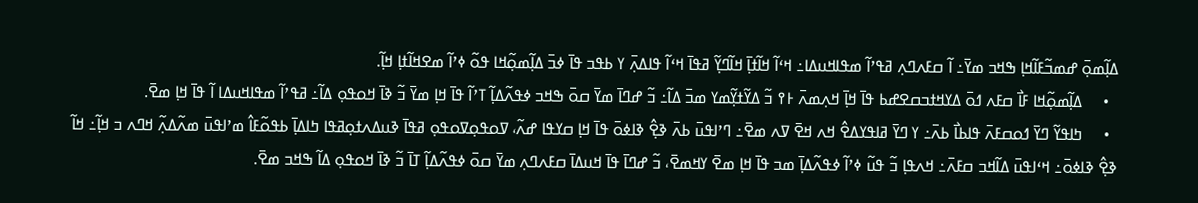ߡߊ߲߬ߘߋ߲߫ ߝߘߏ߬ߓߊ߬ߞߊ߲ ߒߞߏ ߘߌ߫߸ ߊ߬ ߛߓߍߣߍ߲ ߥߟߴߊ߬ ߘߟߊߞߎߡߊ߸ ߞߵߊ߬ ߞߊ߬ߙߊ߲߫ ߞߊ߬ߣߌ߲߬ ߥߟߊ߫ ߞߵߊ߬ ߟߊߡߍ߲߫ ߌ ߕߟߏ ߟߊ߫ ߦߏ߫ ߡߊ߲߬ߘߋ߲߬ߞߊ ߟߋ߬ ߦߴߊ߬ ߘߐߞߊ߬ߙߊ߲ ߞߊ߲߬.
  •     ߡߊ߲߬ߘߋ߲߬ߞߊ ߓߊ߯ ߛߓߍ ߗߋ߫ ߡߌߞߙߏߛߐߝߕ ߟߊ߫ ߞߊ߲߫ ߞߍ߲ߘߍ߫ ߅߉ ߏ߬ ߡߌ߬ߙߌ߲߬ߘߌ ߘߏ߫ ߡߊ߬߸ ߏ߬ ߝߣߊ߫ ߘߌ߫ ߛߋ߫ ߒߞߏ ߦߟߍ߬ߡߊ߲߬ ߠߴߊ߬ ߟߊ߫ ߞߊ߲ ߘߌ߫ ߏ߬ ߢߊ߫ ߞߋߟߋ߲ ߡߊ߬߸ ߥߟߴߊ߬ ߘߟߊߞߎߡߊ ߊ߬ ߟߊ߫ ߞߊ߲ ߘߐ߫.
  •     ߤߊߟߌ߬ ߣߌ߫ ߗߋߛߓߍ߫ ߟߊߕߊ߯ ߕߍ߫߸ ߌ ߣߌ߫ ߥߊߟߌߡߐ߮ ߞߍ ߞߐ߫ ߜߍ ߘߐ߫߸ ߣߴߊߟߎ߫ ߕߍ߫ ߢߐ߲߮ ߢߊߦߋ߫ ߟߊ߫ ߞߊ߲ ߛߌߟߊ ߝߍ߬، ߜߋߟߋ߲ߜߋߟߋ߲ ߥߟߊ߫ ߢߎߡߍߙߋ߲ߥߟߊ ߤߊߡߊ߲߫ ߕߟߋ߬ߓߊ߮ ߘߴߊߟߎ߫ ߘߍ߬ߡߍ߲߬ ߞߣߍ ߏ ߞߊ߲߬߸ ߞߊ߬ ߢߐ߲߮ ߢߊߦߋ߫߸ ߞߵߊߟߎ߫ ߡߊ߬ߞߏ ߛߓߍ߫߸ ߞߍߟߊ߲ ߏ߬ ߟߎ߬ ߦߴߊ߬ ߦߟߍ߬ߡߊ߲߫ ߘߏ ߟߊ߫ ߞߊ߲ ߘߐ߫ ߌߞߘߐ߫، ߏ߬ ߝߣߊ߫ ߟߊ߫ ߞߎߡߊ߫ ߛߓߍߣߍ߲ ߘߌ߫ ߛߋ߫ ߦߟߍ߬ߡߊ߲߬ ߠߊ߫ ߏ߬ ߢߊ߫ ߞߋߟߋ߲ ߡߊ߬ ߒߞߏ ߘߐ߫.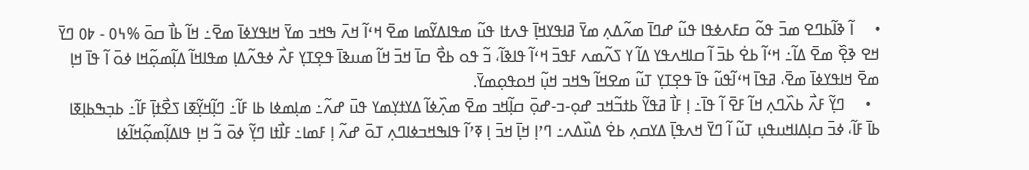•     ߊ߬ ߢߊ߬ߕߣߐ ߘߏ߫ ߟߋ߬ ߛߓߍߦߟߊ ߟߎ߬ ߝߣߊ߫ ߘߍ߬ߡߍ߲ ߘߌ߫ ߥߊߟߌߞߊ߲߫ ߟߍߙߊ ߟߎ߬ ߘߟߊߡߌ߬ߘߊ ߘߐ߫ ߞߵߊ߬ ߞߍ߫ ߒߞߏ ߘߌ߫ ߞߊߟߌߦߊ߫ ߘߐ߫߸ ߞߊ߬ ߕߊ߯ ߛߋ߫ %߆߀ - ߈߀ ߣߌ߫ ߞߐ ߢߐ߲߰ ߘߐ߫ ߡߊ߬߸ ߞߵߊ߬ ߕߐ߭ ߕߏ߫ ߊ߬ ߛߊߞߍߟߌ ߡߊ߬ ߌ ߖߍ߬ߘߍ ߓߟߏ߫ ߞߵߊ߬ ߟߊߢߊ߬، ߏ߬ ߟߋ ߕߐ߯ ߛߊ߫ ߞߏ߫ ߞߊ߬ ߘߎߢߊ߫ ߟߐ߲ߠߌ߲ ߓߍ߯ ߦߟߍ߬ߡߊ߲ ߘߟߊߞߊ߬ ߡߊ߲߬ߘߋ߲߬ߞߊ ߦߋ߫ ߊ߬ ߟߊ߫ ߞߊ߲ ߘߐ߫ ߞߊߟߌߦߊ߫ ߘߐ߫، ߥߟߊ߫ ߞߵߊ߬ߟߎ߬ ߟߊ߫ ߟߐ߲ߠߌ߲ ߠߎ߬ ߘߐߞߊ߬ ߒߞߏ ߞߎ߲߬ ߞߋߟߋ߲ߘߌ߫.
  •     ߣߌ߲߬ ߓߍ߯ ߕߍ߰ߣߍ߲ ߞߊ߬ ߓߐ߫ ߊ߬ ߟߊ߫߸ ߊ߲ ߓߊ߯ ߥߟߌ߬ ߕߙߏ߬ߞߏ ߝߋ߲-ߏ-ߝߋ߲߫ ߛߊ߲߬ߞߏ ߘߐ߫ ߘߍ߲߰ߦߊ߬ ߡߌߙߌ߲ߘߌ ߟߎ߫ ߝߍ߬߸ ߘߊ߲ߘߦߊ ߕߊ ߓߊ߬߸ ߣߊ߲߬ߞߌ߲߬ߧߊ ߖߐ߯ߙߊ߲߫ ߓߊ߬߸ ߕߏ߲ߒߕߊ߲ߧߊ ߕߊ߫ ߓߊ߬، ߦߏ߫ ߛߊ߲ߡߊߞߎߟߎ߲ ߠߎ߬ ߊ߬ ߣߌ߫ ߞߍߟߊ߲߫ ߡߌߛߍ߲ ߕߐ߭ ߡߎ߰ߡߍ߸ ߣߴߊ߲ ߞߊ߲߫ ߞߏ߫ ߊ߲ ߧߴߊ߬ ߟߊߒߞߏߦߊߣߍ߲ ߠߋ߫ ߝߍ߬ ߊ߲ ߓߘߊ߸ ߓߊ߯ߙߊ ߣߌ߲߬ ߦߋ߫ ߏ߬ ߞߊ߲ ߟߊߡߊ߲߬ߘߋ߲߬ߞߊ߬ߦߊ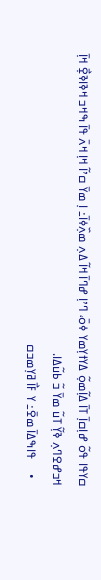ߛߌߟߊ ߟߋ߬ ߝߊ߲ߛߊ߲߫ ߠߊ߫ ߡߊ߲߬ߘߋ߲߬ ߡߌߙߌ߲ߘߌ ߦߋ߫، ߣߴߊ߲ ߝߣߊ߫ ߞߊ߬ ߡߍ߲ ߘߍ߲߰ߦߊ߫߸ ߊ߲ ߘߌ߫ ߛߴߊ߬ ߞߊ߲ ߞߍ߫ ߟߊ߫ ߒߞߏ ߞߢߊߢߐ߲߯ ߞߊ߲߫ ߞߏߝߐߣߍ߲ ߢߌ߲߬ ߠߎ߬ ߘߌ߫ ߏ߬ ߕߎ߬ߡߊ.
  •     ߟߊߒߡߊ߫ ߘߐ߫߸ ߌ ߓߊ߯ ߥߌ߲ߘߏߛ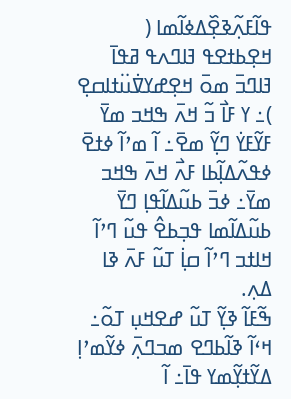ߟߊ߬ߓߍ߲߬ߢߐ߲߰ߡߦߊ߬ߘߊ ( ߞߐ߲ߕߙߐߟ ߔߊߣߍߟ ߥߟߊ߫ ߔߊߣߏ߫ ߘߋ߫ ߞߐ߲ߝߌߜ߭ߎ߳ߙߊߛߐ߲ )߸ ߌ ߓߊ߯ ߏ߬ ߞߍ߫ ߒߞߏ ߘߌ߫ ߓߌ߬ߓߌ߭ ߣߌ߲߬ ߘߐ߫߸ ߊ߬ ߘߴߊ߬ ߦߙߐ߫ ߦߟߍ߬ߡߊ߲߬ߕߊ ߓߍ߯ ߞߍ߫ ߒߞߏ ߘߌ߫߸ ߦߏ߫ ߕߎ߬ߡߊ߬ߟߊ߲ ߣߌ߫ ߕߎ߬ߡߊ߬ߘߊ ߟߏ߲ߕߐ߮ ߟߎ߬ ߣߴߊ߬ ߞߊߙߏ ߣߴߊ߬ ߛߊ߲߭ ߠߎ߬ ߓߍ߫ ߢߊ ߡߍ߲.
ߒ߬ߓߊ߬ ߢߌ߲߬ ߠߎ߬ ߝߐߞߎ߲ ߠߋ߬߸ ߞߵߊ߬ ߢߊ߬ߕߣߐ ߘߏߣߍ߲߫ ߦߌ߬ߘߴߊ߲ ߡߌ߬ߙߌ߲߬ߘߌ ߟߊ߫߸ ߊ߬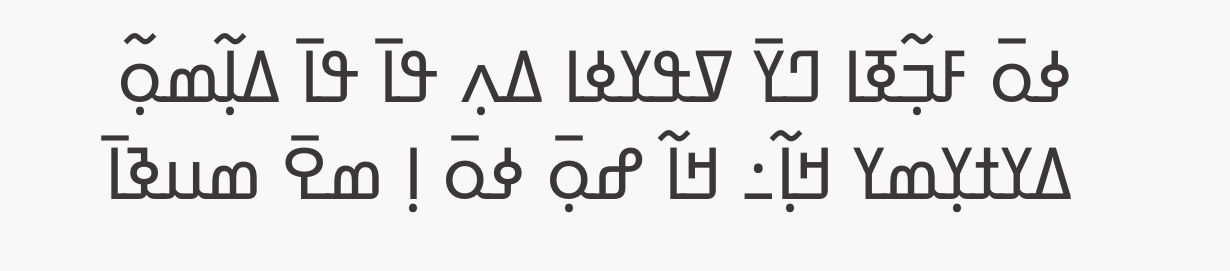ߦߋ߫ ߓߏ߲߬ߧߊ ߣߌ߫ ߜߟߌߦߊ ߡߍ߲ ߟߊ߫ ߟߊ߫ ߡߊ߲߬ߘߋ߲߬ ߡߌߙߌ߲ߘߌ ߞߊ߲߬߸ ߞߊ߬ ߝߋ߲߫ ߦߋ߫ ߊ߲ ߘߐ߫ ߘߎߢߊ߫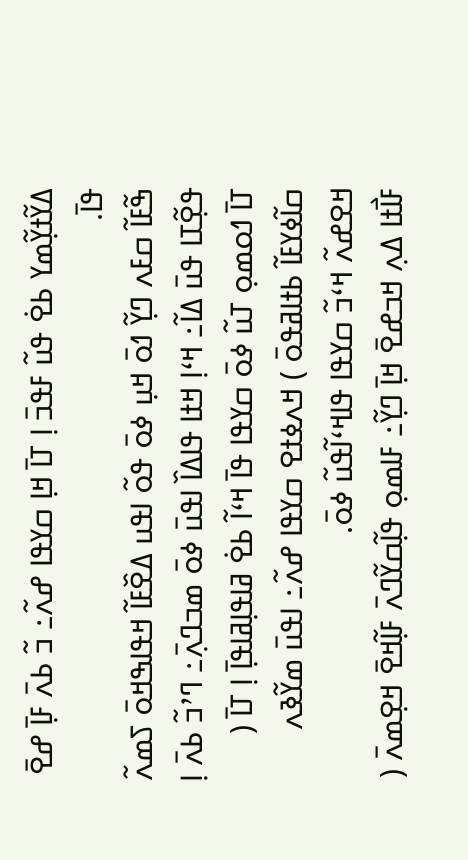ߡߌ߬ߙߌ߲߬ߘߌ ߕߐ߭ ߟߎ߬ ߓߟߏ߫ ߊ߲ ߠߊ߫ ߞߊ߲ ߛߌߟߊ ߝߍ߬߸ ߏ߬ ߕߍ߫ ߓߊ߲߫ ߝߐ߫ ߟߊ߫.
ߒ߬ߓߊ߬ ߛߓߍ ߣߌ߲߬ ߗߋ߫ ߞߎ߲ ߦߋ߫ ߟߋ߬ ߊߟߎ ߡߐ߰ߓߊ߬ ߞߟߊߒߞߋ߫ ߖߘߍ߬ ߟߐ߲߬ߠߊ ߟߎ߫ ߡߊ߬߸ ߞߵߊ߲ ߞߙߊ ߟߊߡߊ߰ ߊߟߎ߫ ߦߋ߫ ߘߏߣߍ߲߫߸ ߣߴߏ߬ ߕߍ߫ ߊ߲ ߠߊ߫ ߗߋߘߋ߲ ߠߎ߬ ߦߋ߫ ߛߌߟߊ ߟߊ߫ ߞߵߊ߬ ߕߐ߭ ߥߊߟߊ߲ߥߊߟߊ߲߫ ߊ߲ ߠߊ߫ ( ߛߊ߬ߦߌߓߊ߬ ߕߙߊߥߟߋ߫ ) ߞߍߦߙߐ ߛߌߟߊ ߝߍ߬߸ ߊߟߎ߫ ߘߌ߬ߢߍ ߞߐߝߍ߬ ߞߵߏ߬ ߛߌߟߊ ߟߊߞߵߊ߬ߟߎ߬ ߦߋ߫.
ߓߊ߯ߙߊ ߡߍ߲ ߞߏߝߐ߫ ߞߊ߲߫ ߣߌ߲߬߸ ߓߊߘߋ߲ ߟߊ߲߬ߛߌ߬ߣߍ߫ ߓߊ߲߬ߞߐ߫ ߞߐ߲ߘߍ߫ (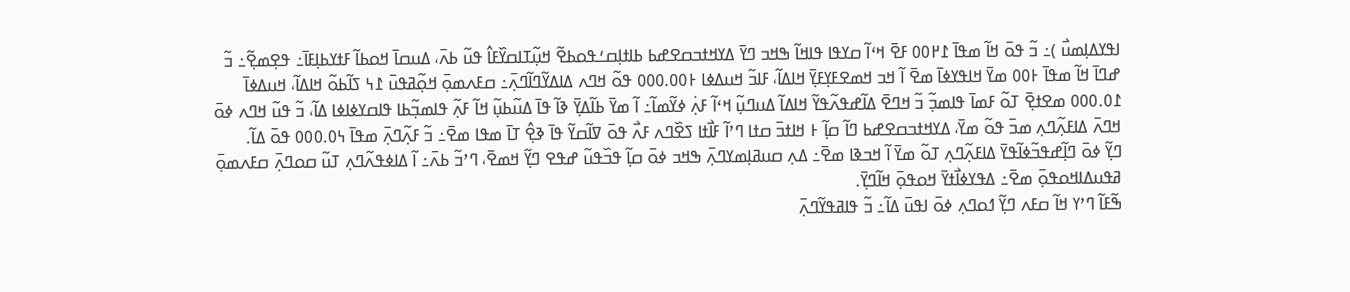ߊߟߌߡߊ߲ߘߎ߯ )߸ ߏ߬ ߟߋ߫ ߞߊ߬ ߘߟߊ߫ ߁߂߀߀ ߓߐ߫ ߞߵߊ߬ ߛߌߟߊ ߟߊߞߊ߬ ߒߞߏ ߣߌ߫ ߡߌߞߙߏߛߐߝߕ ߕߊߙߊ߲ߛߑߟߋߕߐ߬ ߞߎ߲߬ߠߊߛߌ߰ߓߊ߮ ߟߎ߬ ߕߍ߫، ߡߎߛߊ߫ ߞߋߕߊ߬ ߓߙߌߕߊ߲ߓߊ߫߸ ߟߐ߲ߘߐ߲߬߸ ߏ߬ ߝߣߊ߫ ߞߊ߬ ߘߟߊ߫ ߅߀߀ ߘߌ߫ ߞߊߟߌߦߊ߫ ߘߐ߫ ߊ߬ ߞߏ ߞߘߐߓߌ߲ߓߌ߲߫ ߞߊߡߊ߬، ߓߊߏ߬ ߞߎߡߦߊ ߅߀߀.߀߀߀ ߟߋ߬ ߞߣߍ ߡߊߡߌ߬ߣߊ߬ߣߍ߲߫߸ ߛߓߍߘߋ߲߫ ߞߋ߲߬ߥߟߎ߫ ߁߆ ߖߊ߬ߕߋ߬ ߞߊߡߊ߬، ߞߎߡߦߊ߫ ߁߀.߀߀߀ ߘߐߙߐ߲߫ ߠߋ߬ ߓߘߊ߫ ߟߊߘߏ߲߬ ߏ߬ ߞߣߐ߫ ߡߊ߬ߝߟߍ߬ߟߌ߬ ߞߊߡߊ߬ ߡߎߣߎ߲߬ ߞߵߊ߬ ߓߍ߲߭ ߦߌ߬ߘߊ߬߸ ߊ߬ ߘߌ߫ ߕߊ߬ߡߌ߲߫ ߢߊ߬ ߟߊ߫ ߡߎ߬ߕߎ߲߬ ߞߊ߬ ߓߍ߲߬ ߟߊߘߏ߲߬ߕߊ ߟߊߛߌߦߊߦߊ ߡߊ߬، ߏ߬ ߟߎ߬ ߞߣߍ ߦߋ߫ ߞߣߍ߫ ߡߊߓߍ߲߬ߣߍ߲ ߘߏ߫ ߟߋ߬ ߘߌ߫، ߡߌߞߙߏߛߐߝߕ ߣߊ߬ ߛߊ߲߬ ߅ ߞߊߙߏ߫ ߛߙߊ ߣߴߊ߬ ߓߊ߯ߙߊ ߖߐ߰ߣߍ ߓߍ߯ ߟߋ߫ ߜߊ߬ߛߌ߬ ߟߊ߫ ߢߐ߲߮ ߠߊ߫ ߘߟߊ ߘߐ߫߸ ߏ߬ ߓߍ߲߬ߣߍ߲߫ ߘߟߊ߫ ߆߀.߀߀߀ ߟߋ߫ ߡߊ߬.
ߣߌ߲߬ ߦߋ߫ ߣߊ߲߬ߝߟߏ߬ߦߊ߬ߟߌ߫ ߡߊߓߍ߲߬ߣߍ߲ ߠߋ߬ ߘߌ߫ ߊ߬ ߞߏߢߊ ߘߐ߫߸ ߡߍ߲ ߛߎߥߊ߲ߘߌߣߍ߲߫ ߒߞߏ ߦߋ߫ ߛߊ߲߬ ߟߏ߰ߟߎ߬ ߝߟߐ ߣߌ߲߬ ߞߘߐ߫، ߣߴߏ߬ ߕߍ߫߸ ߊ߬ ߡߊߦߟߍ߬ߣߍ߲ ߠߎ߬ ߛߋߣߍ߲߫ ߛߓߍߘߋ߲߫ ߥߟߎߡߊߞߋߟߋ߲߫ ߘߐ߫߸ ߡߟߌߦߊ߯ߙߌ߫ ߞߋߟߋ߲߫ ߞߊ߬ߣߌ߲߫.
ߒ߬ߓߊ߬ ߣߴߌ ߞߊ߬ ߛߓߍ ߣߌ߲߬ ߗߋߣߍ߲ ߦߋ߫ ߊߟߎ߫ ߡߊ߬߸ ߏ߬ ߟߊߥߟߌ߬ߣߍ߲߫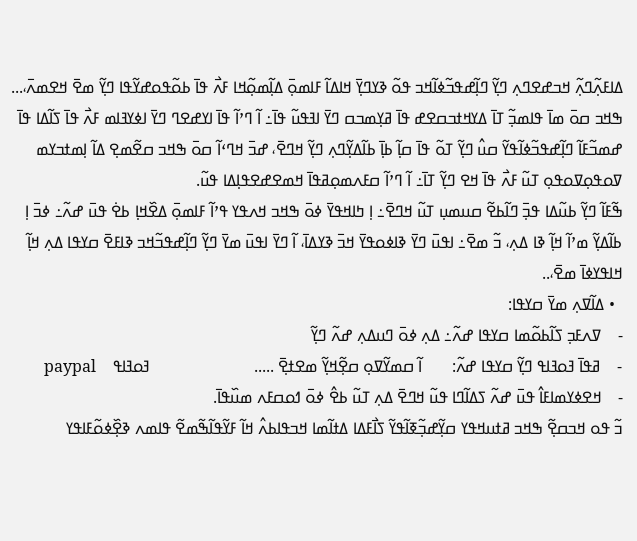ߡߊߓߍ߲߬ߣߍ߲߬ ߞߏߝߐߣߍ߲ ߣߌ߲߬ ߣߊ߲߬ߝߟߏ߬ߦߊ߬ߞߏ ߟߋ߬ ߢߌߣߌ߲߫ ߞߊߡߊ߬ ߓߊߘߋ߲߫ ߡߊ߲߬ߘߋ߲߬ߞߊ ߓߍ߯ ߟߊ߫ ߕߋ߬ߟߋߝߌ߬ߟߊ ߣߌ߲߬ ߘߐ߫ ߞߐߘߍ߫،...
ߒߞߏ ߛߋ߫ ߘߊ߫ ߟߊߘߏ߲߬ ߠߊ߫ ߡߌߞߙߏߛߐߝ ߟߊ߫ ߥߌ߲ߘߏߛ ߣߌ߫ ߊߔߟߎ߬ ߟߊ߫߸ ߊ߬ ߣߴߊ߬ ߟߊ߫ ߊߌߝߐߣ ߣߌ߫ ߊߦߌߔߊߘ ߓߍ߯ ߟߊ߫ ߖߊ߬ߡߊ ߟߊ߫ ߝߘߏ߬ߓߊ߬ ߣߊ߲߬ߝߟߏ߬ߦߊ߬ߟߌ߬ ߛߎ߮ ߣߌ߲߬ ߠߋ߬ ߟߊ߫ ߛߊ߲߬ ߕߊ߲߫ ߕߊ߬ߡߌ߲߬ߣߍ߲ ߣߌ߲߬ ߞߣߐ߫، ߝߏ߫ ߞߣߵߊ߬ ߛߋ߫ ߒߞߏ ߛߐ߬ߘߐ߲ ߡߊ߬ ߊ߲ߘߙߏߌߘ ߜߋߟߋ߲ߜߋߟߋ߲ ߠߎ߬ ߓߍ߯ ߟߊ߫ ߞߐ ߣߌ߲߬ ߠߊ߫߸ ߊ߬ ߣߴߊ߬ ߛߓߍߘߋ߲ߥߟߊ߫ ߞߘߐߝߐߟߊ߲ߡߊ ߟߎ߬.
ߒ߬ߓߊ߬ ߣߌ߲߬ ߕߎ߬ߡߊ ߟߏ߲߫ ߣߊ߬ߕߐ߬ ߛߎߘߎ߲ ߠߎ߬ ߞߣߐ߫߸ ߊ߲ ߤߊߞߟߌ߫ ߦߋ߫ ߒߞߏ ߞߍߟߌ ߟߴߊ߬ ߓߊߘߋ߲߫ ߡߐ߰ߞߊ߲ ߕߐ߭ ߟߎ߫ ߝߍ߬߸ ߦߏ߫ ߊ߲ ߕߊ߬ߡߌ߲߬ ߘߴߊ߬ ߞߊ߲߬ ߢߊ ߡߍ߲، ߏ߬ ߘߐ߫߸ ߊߟߎ߫ ߣߌ߫ ߢߊߦߋߟߌ߫ ߞߏ߫ ߢߌߡߊ߫، ߊ߬ ߣߌ߫ ߊߟߎ߫ ߘߌ߫ ߣߌ߲߬ ߣߊ߲߬ߝߟߏ߬ߞߏ ߢߊߓߐ߫ ߛߌߟߊ ߡߍ߲ ߞߊ߲߬ ߞߊߟߌߦߊ߫ ߘߐ߫،..
  • ߡߊ߬ߜߍ߲ ߘߌ߫ ߛߌߟߊ:
-    ߜߍߓߏ߲ ߖߊ߬ߕߋ߬ߘߊ ߛߌߟߊ ߝߍ߬߸ ߡߍ߲ ߦߋ߫ ߣߎߡߍ߲ ߝߍ߬ ߣߌ߲߬
-    ߥߟߊ߫ ߔߋߔߊߟ ߣߌ߲߬ ߛߌߟߊ ߝߍ߬:       ߊ߬ ߛߘߌ߬ߜߋ߲ ߛߐ߲߬ߞߌ߲߬ ߘߐߙߐ߲߫ .....                         ߔߋߔߊߟ    paypal
-    ߞߐߦߌߘߊߓߊ߮ ߟߎ߫ ߝߍ߬ ߖߡߊ߬ߣߊ ߟߎ߬ ߞߣߐ߫ ߡߍ߲ ߠߎ߬ ߕߐ߮ ߦߋ߫ ߗߋߛߓߍ ߘߎ߰ߟߊ߫.
ߏ߬ ߟߋ ߞߏߛߐ߲߬ ߒߞߏ ߥߙߎߞߟߌ ߛߌ߲߬ߝߏ߲߬ߧߊ߬ߟߌ߬ ߖߊ߯ߓߡߊ ߡߙߊ߬ߘߊ ߞߏߟߊߕߍ߮ ߞߊ߬ ߓߌ߬ߟߊ߬ߒ߬ߘߐ߬ ߟߊߘߍ ߢߐ߲߰ߦߋ߬ߓߊߟߌ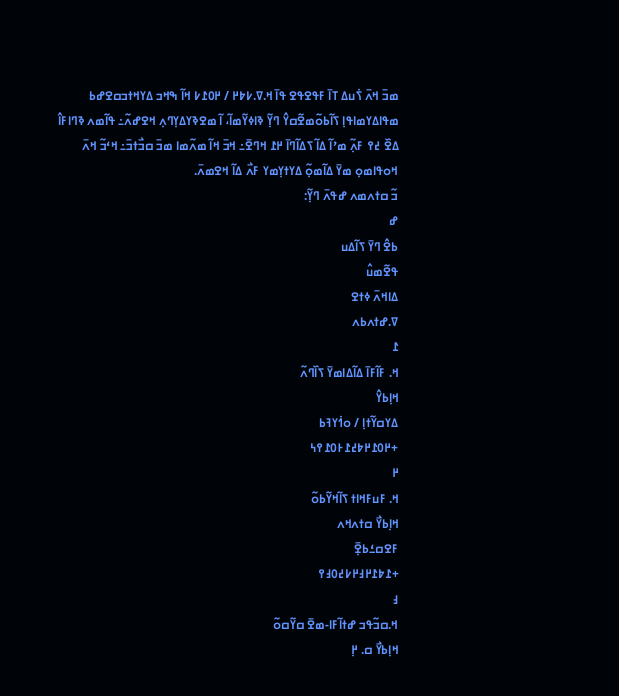ߘߏ߫ ߞߍ߫ ߖ߭ߎߡ ߠߊ߫ ߓߟߐߟߐ ߟߊ߫ ߞ.ߜ.߇߈߂ / ߂߀߁߇ ߞߊ߬ ߒߞߏ ߡߌߞߙߏߛߐߝߕ ߘߟߊߡߌߘߊߟߊ߲ ߖߊ߬ߕߋ߬ߘߐ߬ߛߌ߮ ߣߌ߲߬ ߢߊߦߌ߬ߘߊ߬، ߊ߬ ߘߐߢߌߡߌ߲ߣߍ߲ ߞߐߝߍ߬߸ ߟߊ߬ߘߍ ߢߣߊߓߊ߮ ߡߐ߰ ߄߉ ߓߍ߲߬ ߘߴߊ߬ ߡߊ߬ ߖߡߊ߬ߣߊ߫ ߂߁ ߞߣߐ߫߸ ߞߏ߫ ߞߊ߬ ߘߍ߬ߘߊ ߘߏ߫ ߛߏ߯ߙߏ߫߸ ߞߵߏ߬ ߞߍ߫ ߞߋߟߊߘߋ߲ ߘߌ߫ ߡߊ߬ߘߋ߲߬ ߡߌߙߌ߲ߘߌ ߓߍ߯ ߡߊ߬ ߞߐߘߍ߫.
ߏ߬ ߛߙߍߘߍ ߝߟߍ߫ ߣߌ߲߬:
ߝ
ߕߐ߮ ߣߌ߫ ߖߊ߬ߡߎ
ߟߐ߬ߘߎ߮
ߡߊߞߍ߫ ߦߙߐ
ߜ.ߝߙߍߕߍ
߁
ߞ. ߓߊ߬ߓߊ߫ ߡߊ߬ߡߊߘߌ߫ ߖߊ߰ߣߍ߬
ߞߊ߲ߕߌ߮
ߡߌߛߌ߬ߙߊ߲ / ߋߗ߭ߌߔߕ
+߂߀߁߂߈߄߁߅߀߁߉߆
߂
ߞ. ߓߎߓߞߊߙ ߖߊ߬ߞߌ߬ߕߋ߬
ߞߊ߲ߕߌ߯ ߛߙߍߞߍ
ߓߐߛߑߕߐ߲߫
+߁߈߁߂߃߂߇߄߀߃߉
߃
ߞ.ߛߏ߬ߟߏ ߝߙߊ߬ߓߊ-ߘߐ߫ ߛߌ߬ߛߋ߬
ߞߊ߲ߕߌ߯ ߛ. ߂߲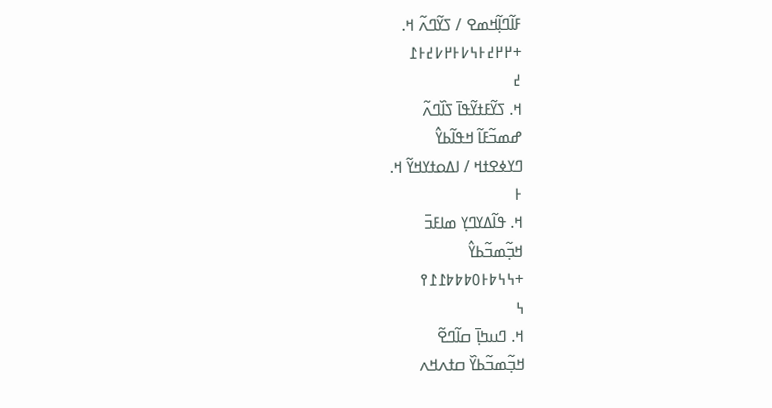ߓߊ߬ߣߊ߲߬ߞߘߐ / ߖߌ߬ߣߍ߬ ߞ.
+߂߂߄߅߆߇߅߂߇߄߅߁
߄
ߞ. ߖߌ߬ߓߙߌ߬ߟߊ߫ ߖߊ߰ߣߍ߬
ߝߘߏ߬ߓߊ߬ ߞߟߊ߬ߕߌ߮
ߣߌߦߐߙߞ / ߊߡߋߙߌߞߌ߬ ߞ.
߅
ߞ. ߟߊ߬ߡߌߣߌ߲ ߘߊߓߏ߫
ߞߏ߲߬ߘߏ߬ߕߌ߮
+߆߆߈߅߀߈߈߈߁߁߉
߆
ߞ. ߣߎߤߊ߲߫ ߛߊ߬ߣߐ߬
ߞߏ߲߬ߘߏ߬ߕߌ߰ ߛߙߍߞߍ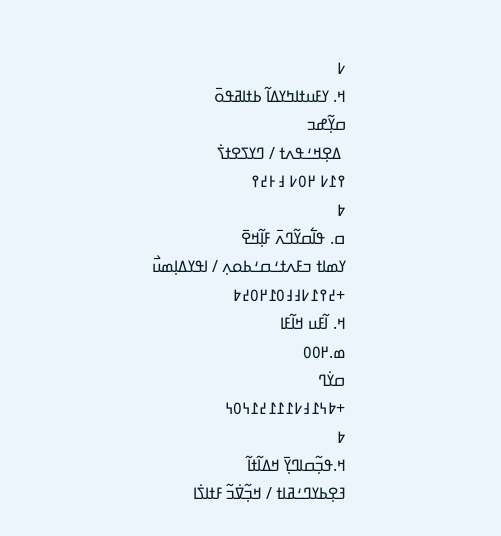߇
ߞ. ߌߓߎߙߊߤߌߡߊ߬ ߕߙߊߥߟߋ߫
ߛߌ߲߬ߝߏ
 ߡߐ߲ߞߑߟߍߙ / ߣߌߖߐߙߖ߭
߉߁߇ ߂߀߇ ߃߅߄߉
߈
ߛ. ߟߊ߱ߛߌ߬ߣߍ߫ ߓߊ߲߬ߞߐ߫
ߌߘߊߙ ߏߓߍߙߑߛߑߕߋߍ߲ / ߊߟߌߡߊ߲ߘߎ߯
+߄߉߁߇߃߃߀߁߂߀߄߈
ߞ. ߊ߬ߓߎ ߞߊ߬ߓߊ
ߘ.߂߀߀
ߛߌ߭ߣ
+߈߆߁߃߇߁߁߁߄߁߆߀߆
߈
ߞ.ߟߏ߲߬ߛߊߣߌ߲߫ ߞߡߊ߬ߙߊ߬
ߔߐ߲ߕߌߣߑߥߊߙ / ߞߏ߲߬ߜ߭ߏ߬ ߓߙߊߖ߭ߊ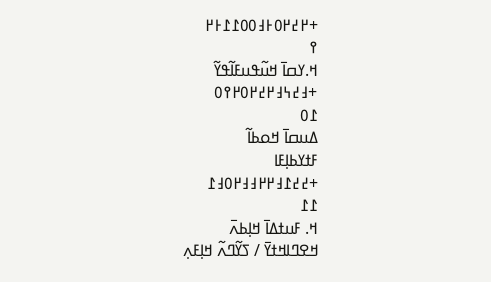+߂߄߂߀߅߃߀߀߁߁߅߂
߉
ߞ.ߌߛߊ߫ ߞߎ߬ߟߎߓߊ߬ߟߌ߬
+߃߄߆߃߂߄߂߀߂߉߀
߁߀
ߡߎߛߊ߫ ߞߋߕߊ߬
ߓߙߌߕߊ߲ߓߊ
+߄߄߁߃߂߂߃߃߂߀߃߁
߁߁
ߞ. ߓߎߙߡߊ߫ ߞߊ߲ߕߍ߫
ߞߐߣߊߞߙߌ߫ / ߖߌ߬ߣߍ߬ ߞߊ߲ߓߍ߲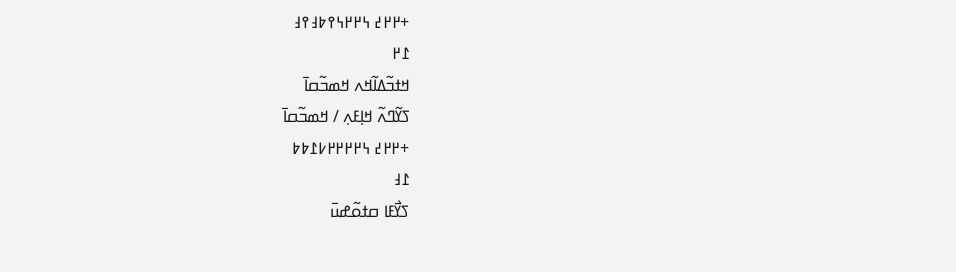+߂߂߄ ߆߂߂߆߉߈߃߉߃
߁߂
ߞߙߏ߬ߡߊ߬ߞߍ ߞߘߏ߬ߛߊ߫
ߖߌ߬ߣߍ߬ ߞߊ߲ߓߍ߲ / ߞߘߏ߬ߛߊ߫
+߂߂߄ ߆߂߂߂߂߇߁߈߈
߁߃
ߖߌ߯ߓߊ ߛߙߋ߬ߝߎ߫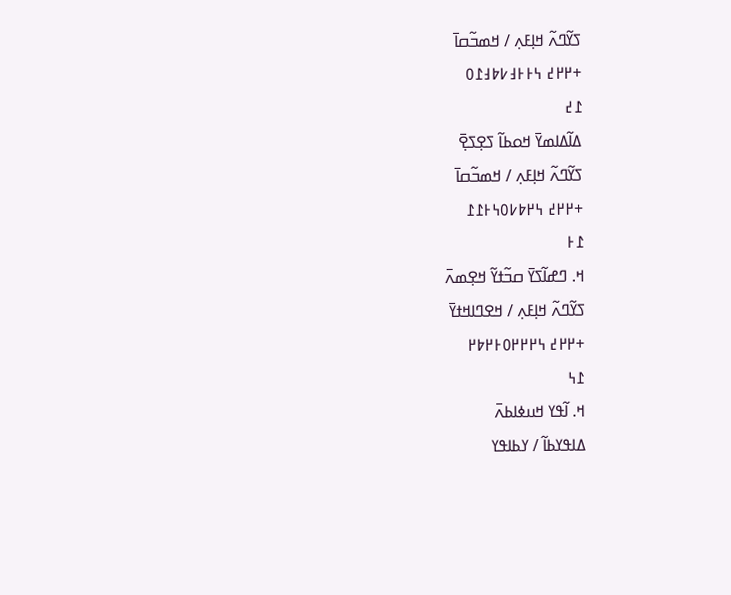ߖߌ߬ߣߍ߬ ߞߊ߲ߓߍ߲ / ߞߘߏ߬ߛߊ߫
+߂߂߄ ߆߅߅߃߇߈߃߁߀
߁߄
ߡߊ߬ߡߊߘߌ߫ ߞߋߕߊ߬ ߖߐ߲ߖߐ߲߫
ߖߌ߬ߣߍ߬ ߞߊ߲ߓߍ߲ / ߞߘߏ߬ߛߊ߫
+߂߂߄ ߆߂߈߇߀߆߅߁߁
߁߅
ߞ. ߣߝߊ߬ߖߌ߫ ߛߏ߬ߙߌ߬ ߞߐ߲ߘߍ߫
ߖߌ߬ߣߍ߬ ߞߊ߲ߓߍ߲ / ߞߐߣߊߞߙߌ߫
+߂߂߄ ߆߂߂߂߀߅߂߈߂
߁߆
ߞ. ߊ߬ߟߌ ߞߎߦߊߕߍ߫
ߡߊߟߌߕߊ߬ / ߌߕߊߟߌ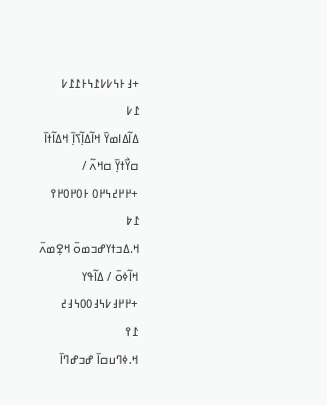+߃߅߆߇߇߁߆߅߁߁߇
߁߇
ߡߊ߬ߡߊߘߌ߫ ߞߊ߬ߡߊ߲߬ߖߊ߲߫ ߞߡߊ߬ߙߊ߫
ߛߌ߯ߙߌ߲߫ ߛߞߍ߬ /
+߂߂߄߆߂߀ ߅߀߂߀߂߉
߁߈
ߞ.ߡߏߙߌߝߏߘߋ߫ ߞߐ߲ߘߍ߫
ߞߊ߬ߦߋ߫ / ߡߊ߬ߟߌ
+߂߂߃߇߆߃߀߀߆߃߄
߁߉
ߞ.ߦߣߎߛߊ߫ ߝߏߝߣߊ߫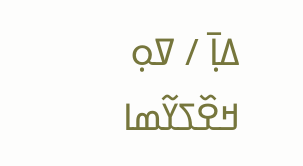ߡߊ߲߫ / ߜߋ߲ ߞߐ߰ߖߌ߬ߘߊ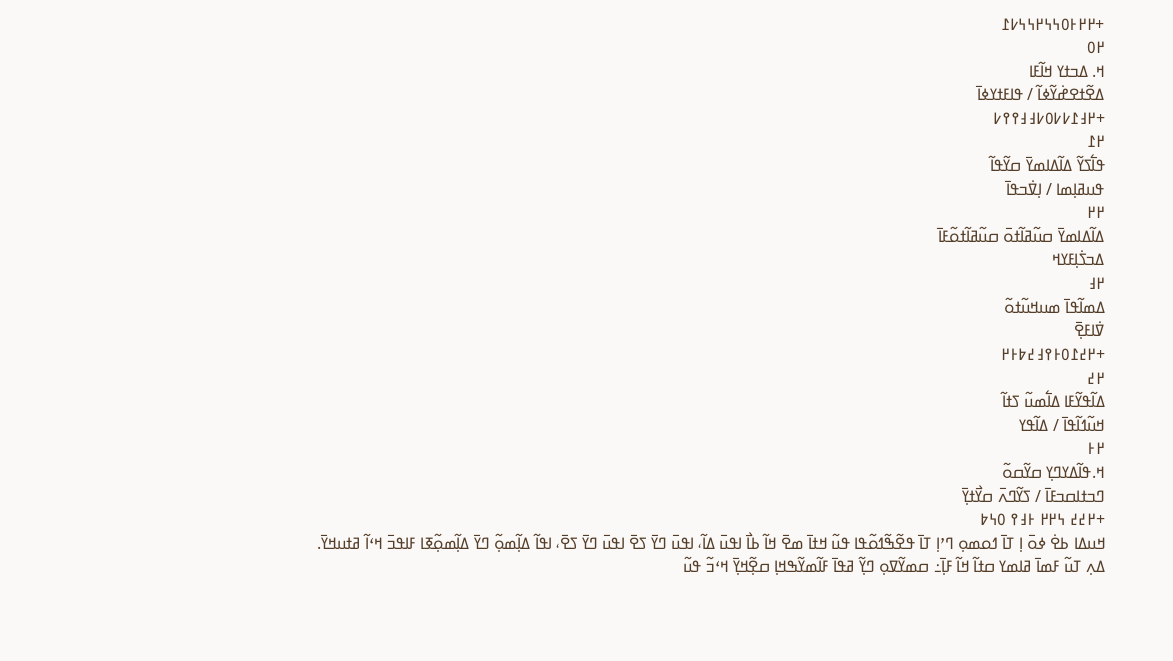+߂߂߅߀߆߆߂߆߆߇߁
߂߀
ߞ. ߡߏߙߌ ߞߊ߬ߓߊ
ߡߐ߬ߙߐߝ߭ߌ߬ߦߊ߬ / ߟߊߓߙߌߦߊ߫
+߂߃߁߇߇߀߇߃߃߉߉߇
߂߁
ߟߊ߱ߖߌ߬ ߡߊ߬ߡߊߘߌ߫ ߛߌ߬ߟߊ߬
ߟߎߥߊ߲ߘߊ / ߊ߲ߜ߭ߏߟߊ߫
߂߂
ߡߊ߬ߡߊߘߌ߫ ߛߎ߬ߥߊ߬ߙߋ߫ ߛߎ߬ߥߊ߬ߙߋ߬ߓߊ߫
ߡߏߖ߭ߊ߲ߓߌߞ
߂߃
ߡߘߊ߬ߟߊ߫ ߘߎߞߎ߬ߙߋ߬
ߜ߭ߊߓߐ߲߫
+߂߄߁߀߅߉߃߄߈߅߂
߂߄
ߡߊ߬ߟߌ߬ߓߊ ߡߊ߱ߘߎ߬ ߖߙߊ߬
ߞߎ߬ߗߊ߬ߟߊ߫ / ߡߊ߬ߟߌ
߂߅
ߞ.ߟߊ߬ߡߌߣߌ߲ ߛߌ߬ߛߋ߬
ߣߏߙߊߛߏߓߊ߫ / ߖߌ߬ߣߍ߫ ߛߌ߯ߙߌ߲߫
+߂߄߄ ߆߂߂ ߅߃߉ ߀߆߈
ߞߎߡߊ ߕߐ߭ ߦߋ߫ ߊ߲ ߠߊ߫ ߗߋߘߋ߲ ߣߴߊ߲ ߠߊ߫ ߟߐ߬ߒ߬ߗߋ߬ߟߊ ߟߎ߬ ߞߙߊ߫ ߘߐ߫ ߞߊ߬ ߕߊ߯ ߊߟߎ߫ ߡߊ߬، ߊߟߎ߫ ߣߌ߫ ߖߐ߫ ߊߟߎ߫ ߣߌ߫ ߖߐ߫، ߊߟߊ߬ ߡߊ߲߬ߘߋ߲߬ ߣߌ߫ ߡߊ߲߬ߘߋ߲߬ߧߊ ߓߊߟߏ߫ ߞߵߊ߬ ߥߙߎߞߌ߫.
ߡߍ߲ ߠߎ߬ ߓߘߊ߫ ߥߊߘߌ ߛߙߊ߬ ߞߊ߬ ߓߊ߲߫߸ ߛߘߌ߬ߜߋ߲ ߣߌ߲߬ ߥߟߊ߫ ߓߊ߬ߘߌ߬ߒߞߊ߲ ߛߐ߲߬ߞߌ߲߫ ߞߵߏ߬ ߟߎ߬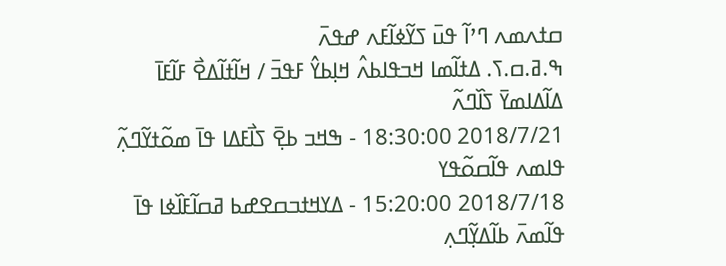ߛߙߍߘߍ ߣߴߊ߬ ߟߎ߫ ߖߌ߬ߦߊ߬ߓߍ ߝߟߍ߫
ߒ.ߥ.ߛ.ߖ. ߡߙߊ߬ߘߊ ߞߏߟߊߕߍ߮ ߞߊ߲ߕߌ߮ ߓߟߏ߫ / ߞߊ߬ߙߊ߬ߡߐ߯ ߓߊ߬ߓߊ߫ ߡߊ߬ߡߊߘߌ߫ ߖߊ߰ߣߍ߬
2018/7/21 18:30:00 - ߒߞߏ ߕߐ߲߫ ߖߊ߯ߓߡߊ ߟߊ߫ ߘߋ߬ߙߌ߬ߣߍ߲߬ ߟߊߘߍ ߟߊ߬ߛߋ߬ߟߌ
2018/7/18 15:20:00 - ߡߌߞߙߏߛߐߝߕ ߥߛߊ߬ߓߊ߰ߦߊ ߟߊ߫ ߟߊ߬ߘߍ߫ ߕߊ߬ߡߌ߲߬ߣߍ߲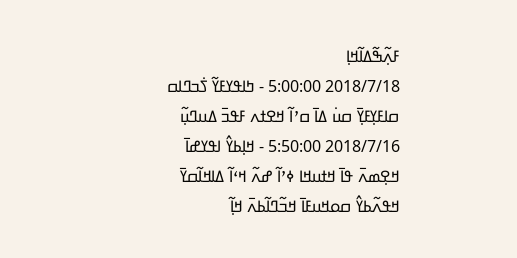ߓߍ߲߬ߒ߬ߡߊ߬ߞߊ߲
2018/7/18 5:00:00 - ߤߊߟߌߓߌ߬ ߖ߭ߏߣߊߛ ߛߊߓߌ߲ߓߌ߲߫ ߛߎ߭ ߡߊ߫ ߛߴߊ߬ ߞߐߙߍ ߓߟߏ߫ ߡߎߣߎ߲߬
2018/7/16 5:50:00 - ߞߊ߲ߕߌ߮ ߊߟߌߝߊ߫ ߞߐ߲ߘߍ߫ ߟߊ߫ ߞߙߎߞߊ ߦߴߊ߬ ߝߍ߬ ߞߵߊ߬ ߡߊߞߊ߬ߛߌ߫ ߞߟߍ߬ߕߌ߮ ߛߋߞߎߓߊ߫ ߞߏ߬ߣߊ߬ߕߍ߫ ߞߊ߲߬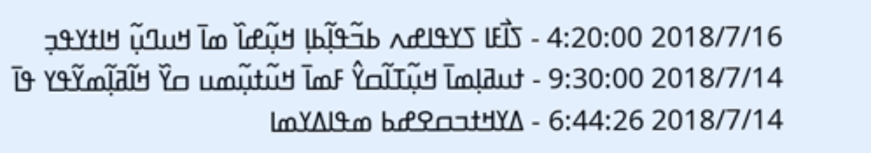2018/7/16 4:20:00 - ߖߊ߯ߓߊ ߖߌߟߊߝߍ ߕߏ߬ߟߊ߲߬ߕߊ߲ ߞߎ߲߬ߝߊ߰ ߘߊ߫ ߞߎߣߎ߲߬ ߞߊߙߌߟߏ߲
2018/7/14 9:30:00 - ߙߎߥߊ߲ߘߊ߫ ߞߎ߲߬ߠߊ߬ߛߌ߮ ߓߘߊ߫ ߞߎ߬ߙߎ߲߬ߘߎ ߛߌ߰ ߞߊ߬ߥߊ߲߬ߘߌ߬ߟߌ ߟߊ߫
2018/7/14 6:44:26 - ߡߌߞߙߏߛߐߝߕ ߘߟߊߡߌߘߊ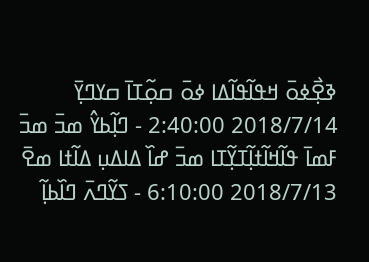ߢߐ߲߯ߦߋ߫ ߞߟߊ߬ߟߊ߬ߡߊ ߦߋ߫ ߛߋ߲߬ߠߊ߫ ߛߌߣߌ߲߫
2018/7/14 2:40:00 - ߣߊ߲߬ߕߌ߮ ߘߏ߫ ߘߏ߫ ߓߘߊ߫ ߟߊ߬ߞߊ߬ߙߊ߲߬ߠߌ߲߬ߠߊ ߘߏ߫ ߝߊ߰ ߡߊߡߎ߲ ߡߊ߬ߙߊ ߘߐ߫
2018/7/13 6:10:00 - ߖߌ߬ߣߍ߫ ߣߊ߰ߕߊ߲߬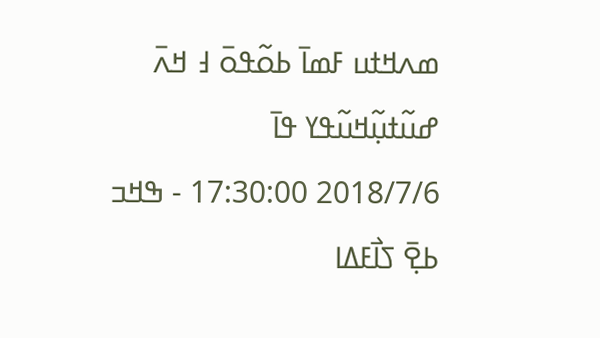ߘߍߞߙߎ ߓߘߊ߫ ߕߋ߬ߟߋ߫ ߃ ߞߍ߫ ߝߎ߬ߙߎ߲߬ߞߎ߬ߟߌ ߟߊ߫
2018/7/6 17:30:00 - ߒߞߏ ߕߐ߲߫ ߖߊ߯ߓߡߊ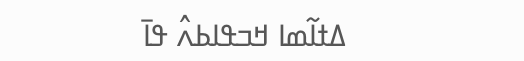ߡߙߊ߬ߘߊ ߞߏߟߊߕߍ߮ ߟߊ߫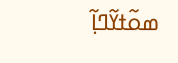ߘߋ߬ߙߌ߬ߣߊ߲߬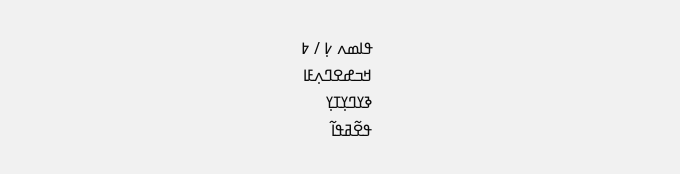ߟߊߘߍ ߇߲ / ߈
ߞߏߝߐߣߍ߲ߓߊ
ߢߌߣߌ߲ߠߌ߲
ߟߐ߬ߥߟߊ߬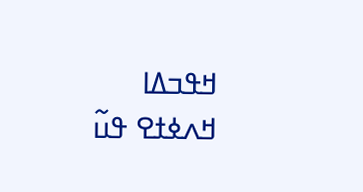ߞߟߏߡߊ
ߞߍߦߙߐ ߟߎ߬